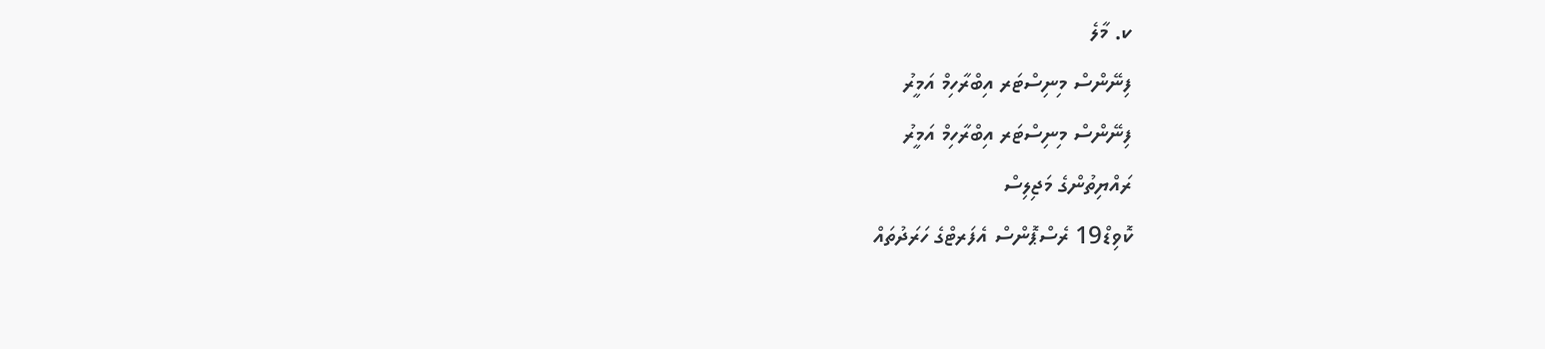ކ. މާލެ
ފިނޭންސް މިނިސްޓަރ އިބްރާހިމް އަމީރު
ފިނޭންސް މިނިސްޓަރ އިބްރާހިމް އަމީރު
ރައްޔިތުންގެ މަޖިލިސް
ކޮވިޑް19 ރެސްޕޮންސް އެފަރޓްގެ ހަރަދުތައް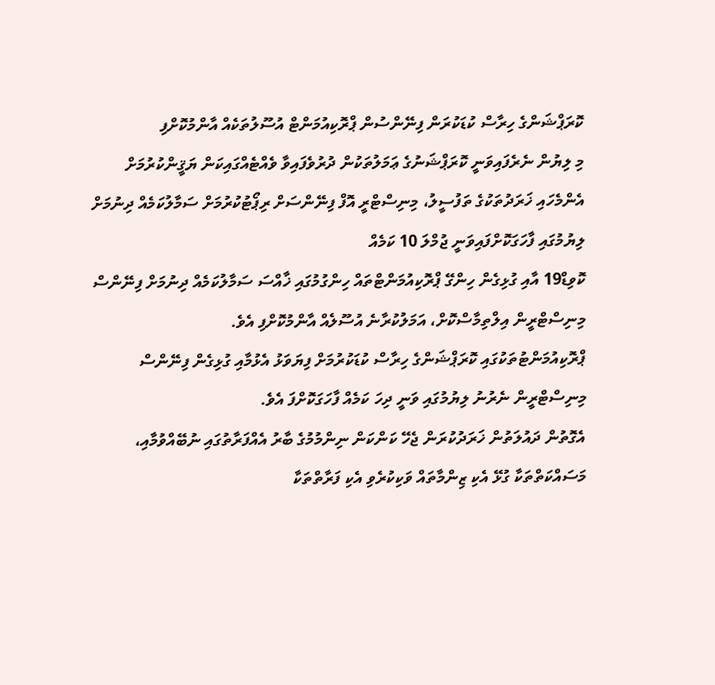ކޮރަޕްޝަންގެ ހިރާސް ކުޑަކުރަން ފިނޭންސުން ޕްރޮކިއުމަންޓް އުސޫލުތަކެއް އާންމުކޮށްފި
މި ލިޔުން ނެރެފައިވަނީ ކޮރަޕްޝަނުގެ ޢަމަލުތަކުން ދުރުވެފައިވާ ވެއްޓެއްގައިކަން ޔަޤީންކުރުމަށް
އެންމެހައި ޚަރަދުތަކުގެ ތަފުސީލު، މިނިސްޓްރީ އޮފް ފިނޭންސަށް ރިޕޯޓުކުރުމަށް ސަމާލުކަމެއް ދިނުމަށް
ލިޔުމުގައި ފާހަގަކޮށްފައިވަނީ ޖުމްލަ 10 ކަމެއް
ކޮވިޑް19 އާއި ގުޅިގެން ހިންގޭ ޕްރޮކިއުމަންޓްތައް ހިންގުމުގައި ޚާއްސަ ސަމާލުކަމެއް ދިނުމަށް ފިނޭންސް މިނިސްޓްރީން އިލްތިމާސްކޮށް، އަމަލުކުރާނެ އުސޫލެއް އާންމުކޮށްފި އެވެ.
ޕްރޮކިއުމަންޓުތަކުގައި ކޮރަޕްޝަންގެ ހިރާސް ކުޑަކުރުމަށް ފިޔަވަޅު އެޅުމާއި ގުޅިގެން ފިނޭންސް މިނިސްޓްރީން ނެރުނު ލިޔުމުގައި ވަނީ ދިހަ ކަމެއް ފާހަގަކޮށްފަ އެވެ.
އެގޮތުން ދައުލަތުން ޚަރަދުކުރަން ޖެހޭ ކަންކަން ނިންމުމުގެ ބާރު އެއްފަރާތުގައި ނުބޭއްވުމާއި، މަސައްކަތްތަކާ ގުޅޭ އެކި ޒިންމާތައް ވަކިކުރެވި އެކި ފަރާތްތަކާ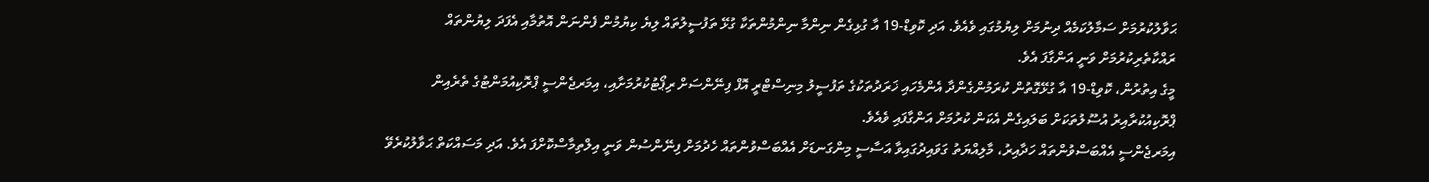ޙަވާލުކުރުމަށް ސަމާލުކަމެއް ދިނުމަށް ލިޔުމުގައި ވެއެވެ. އަދި ކޮވިޑް-19 އާ ގުޅިގެން ނިންމާ ނިންމުންތަކާ ގުޅޭ ތަފުސީލުތައް ލިޔެ ކިޔުމުން ފެންނަން އޮތުމާއި އެފަދަ ލިޔުންތައް ރައްކާތެރިކުރުމަށް ވަނީ އަންގާފަ އެވެ.
މީގެ އިތުރުން، ކޮވިޑް-19 އާ ގުޅޭގޮތުން ކުރަމުންގެންދާ އެންމެހައި ޚަރަދުތަކުގެ ތަފުސީލު މިނިސްޓްރީ އޮފް ފިނޭންސަށް ރިޕޯޓުކުރުމަށާއި، އިމަރޖެންސީ ޕްރޮކިއުމަންޓުގެ ތެރެއިން ޕްރޮކިއުކުރާއިރު އުސޫލުތަކަށް ބަލައިގެން އެކަން ކުރުމަށް އަންގާފައި ވެއެވެ.
އިމަރޖެންސީ އެއްބަސްވުންތައް ހަދާއިރު، މާލިއްޔަތު ގަވައިދުގައިވާ އަސާސީ މިންގަނޑަށް އެއްބަސްވުންތައް ހެދުމަށް ފިނޭންސުން ވަނީ އިލްތިމާސްކޮށްފަ އެވެ. އަދި މަސައްކަތް ޙަވާލުކުރެވޭ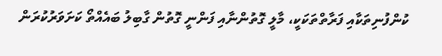ކުންފުނިތަކާއި ފަރާތްތަކަކީ، މާލީ ގޮތުންނާއި ފަންނީ ގޮތުން ގާބިލު ބައެއްތޯ ކަށަވަރުކުރަން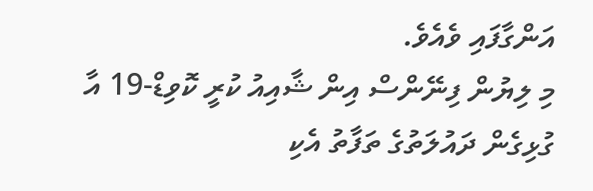އަންގާފައި ވެއެވެ.
މި ލިޔުން ފިނޭންސް އިން ޝާއިއު ކުރީ ކޮވިޑް-19 އާ ގުޅިގެން ދައުލަތުގެ ތަފާތު އެކި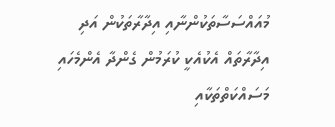މުއައްސަސާތަކުންނާއި އިދާރާތަކުން އަދި އިދާރާތައް އެކުއެކީ ކުރަމުން ގެންދާ އެންމެހައި މަސައްކަތްތަކާއި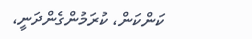ކަންކަން، ކުރަމުންގެންދަނީ،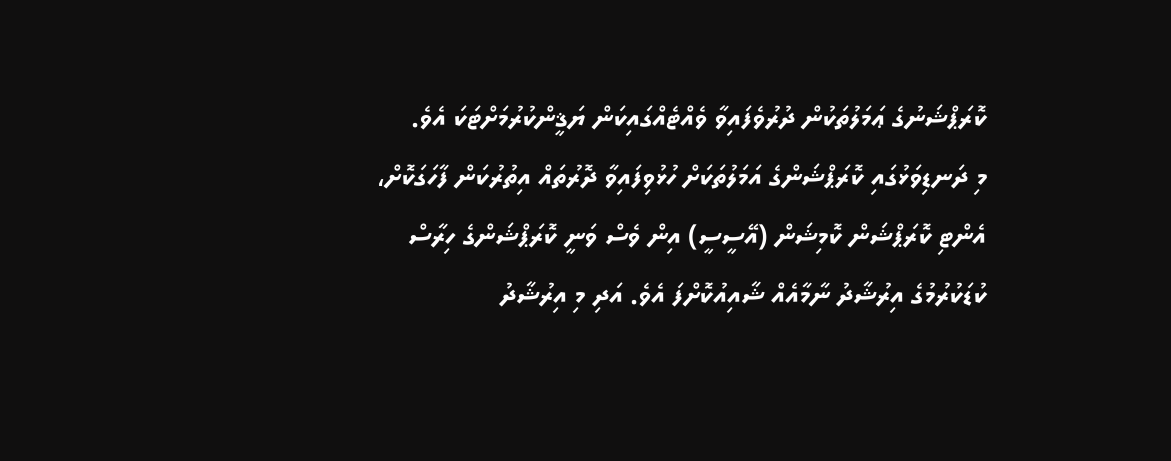ކޮރަޕްޝަނުގެ ޢަމަލުތަކުން ދުރުވެފައިވާ ވެއްޓެއްގައިކަން ޔަޤީންކުރުމަށްޓަކަ އެވެ.
މި ދަނޑިވަޅުގައި ކޮރަޕްޝަންގެ އަމަލުތަކަށް ހުޅުވިފައިވާ ދޮރުތައް އިތުރުކަން ފާހަގަކޮށް، އެންޓި ކޮރަޕްޝަން ކޮމިޝަން (އޭސީސީ) އިން ވެސް ވަނީ ކޮރަޕްޝަންގެ ހިރާސް ކުޑަކުރުމުގެ އިރުޝާދު ނާމާއެއް ޝާއިއުކޮށްފަ އެވެ. އަދި މި އިރުޝާދު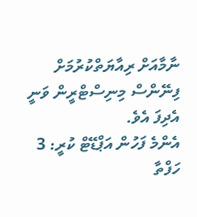ނާމާއަށް ރިއާޔަތްކުރުމަށް ފިނޭންސް މިނިސްޓްރީން ވަނީ އެދިފަ އެވެ.
އެންމެ ފަހުން އަޕްޑޭޓް ކުރީ: 3 ހަފްތާ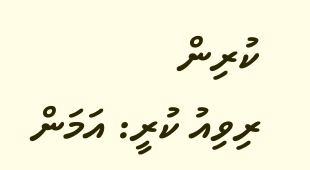ކުރިން
ރިވިއު ކުރީ: އަމަން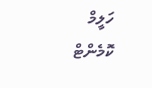ހަލީމް
ކޮމެންޓް